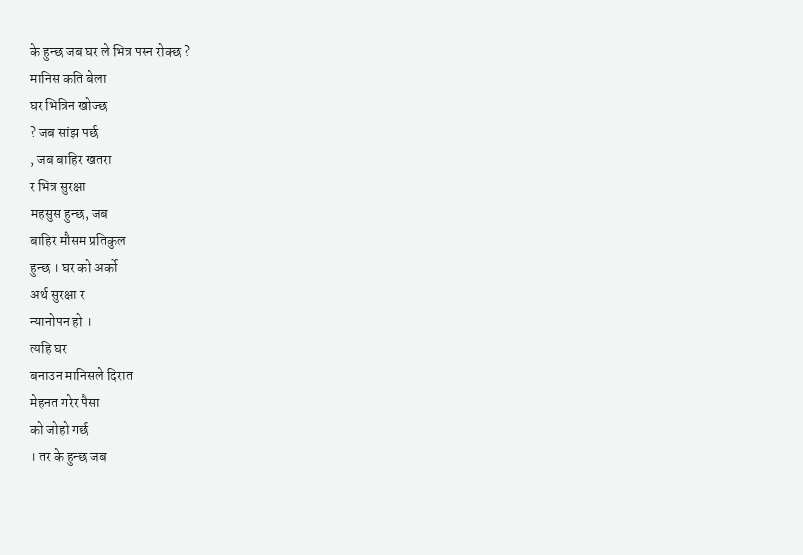के हुन्छ जब घर ले भित्र पस्न रोक्छ ?
मानिस कति बेला
घर भित्रिन खोज्छ
? जब सांझ पर्छ
, जब बाहिर खतरा
र भित्र सुरक्षा
महसुस हुन्छ, जब
बाहिर मौसम प्रतिकुल
हुन्छ । घर को अर्को
अर्थ सुरक्षा र
न्यानोपन हो ।
त्यहि घर
बनाउन मानिसले दिरात
मेहनत गरेर पैसा
को जोहो गर्छ
। तर के हुन्छ जब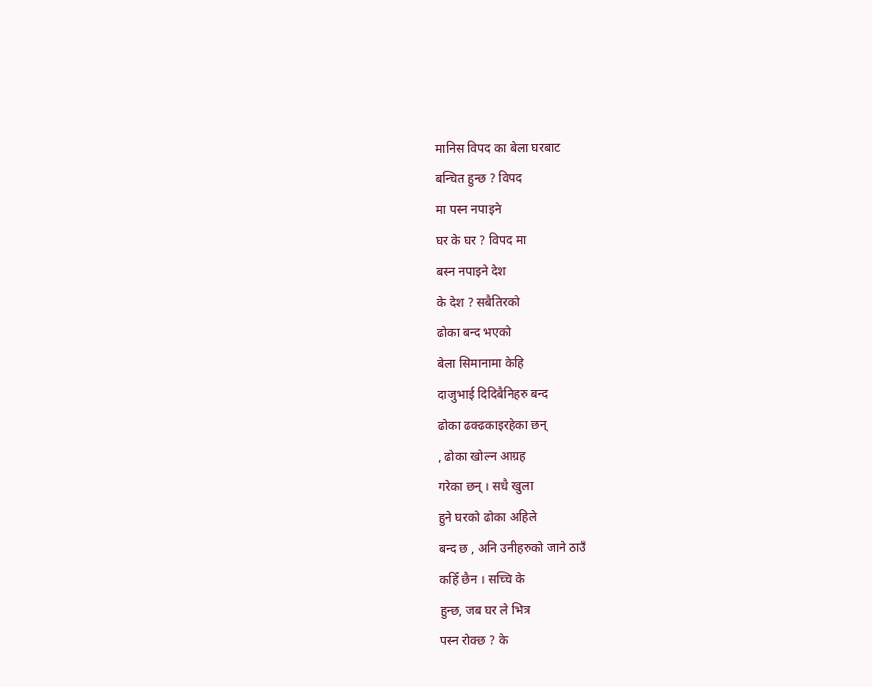मानिस विपद का बेला घरबाट
बन्चित हुन्छ ? विपद
मा पस्न नपाइने
घर के घर ? विपद मा
बस्न नपाइने देश
के देश ? सबैतिरको
ढोका बन्द भएको
बेला सिमानामा केहि
दाजुभाई दिदिबैनिहरु बन्द
ढोका ढक्ढकाइरहेका छन्
, ढोका खोल्न आग्रह
गरेका छन् । सधै खुला
हुने घरको ढोका अहिले
बन्द छ , अनि उनीहरुको जाने ठाउँ
कहिँ छैन । सच्चि के
हुन्छ, जब घर ले भित्र
पस्न रोक्छ ? के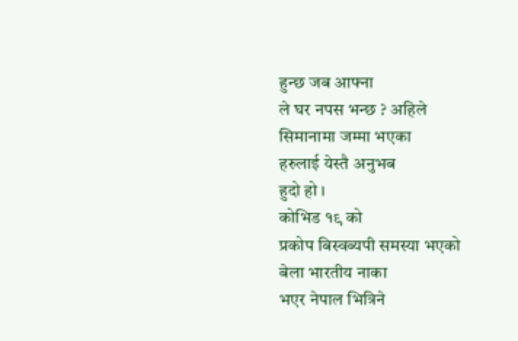हुन्छ जब आफ्ना
ले घर नपस भन्छ ? अहिले
सिमानामा जम्मा भएका
हरुलाई येस्तै अनुभब
हुदो हो ।
कोभिड १९ को
प्रकोप बिस्वब्यपी समस्या भएको
बेला भारतीय नाका
भएर नेपाल भित्रिने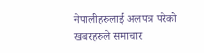नेपालीहरुलाई अलपत्र परेको
खबरहरुले समाचार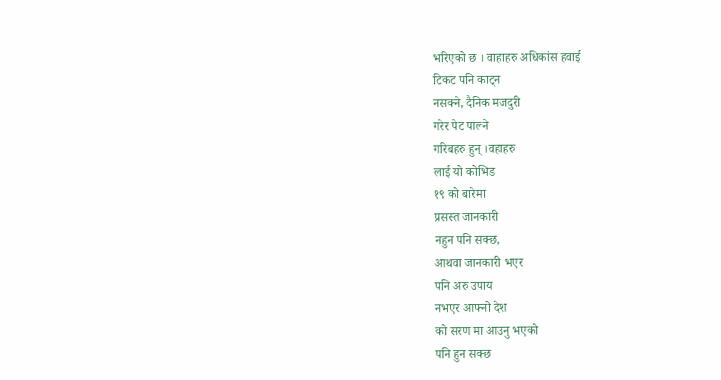भरिएको छ । वाहाहरु अधिकांस हवाई
टिकट पनि काट्न
नसक्ने, दैनिक मजदुरी
गरेर पेट पाल्ने
गरिबहरु हुन् ।वहाहरु
लाई यो कोभिड
१९ को बारेमा
प्रसस्त जानकारी
नहुन पनि सक्छ,
आथवा जानकारी भएर
पनि अरु उपाय
नभएर आफ्नो देश
को सरण मा आउनु भएको
पनि हुन सक्छ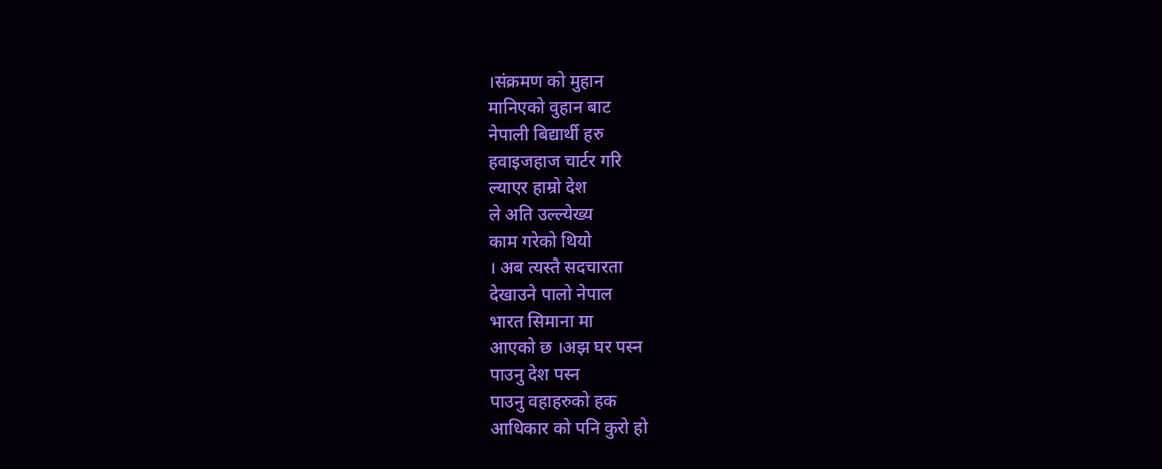।संक्रमण को मुहान
मानिएको वुहान बाट
नेपाली बिद्यार्थी हरु
हवाइजहाज चार्टर गरि
ल्याएर हाम्रो देश
ले अति उल्ल्येख्य
काम गरेको थियो
। अब त्यस्तै सदचारता
देखाउने पालो नेपाल
भारत सिमाना मा
आएको छ ।अझ घर पस्न
पाउनु देश पस्न
पाउनु वहाहरुको हक
आधिकार को पनि कुरो हो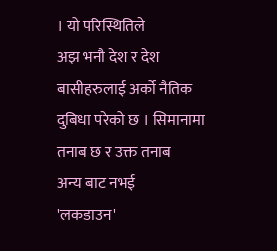। यो परिस्थितिले
अझ भनौ देश र देश
बासीहरुलाई अर्को नैतिक
दुबिधा परेको छ । सिमानामा
तनाब छ र उक्त तनाब
अन्य बाट नभई
'लकडाउन'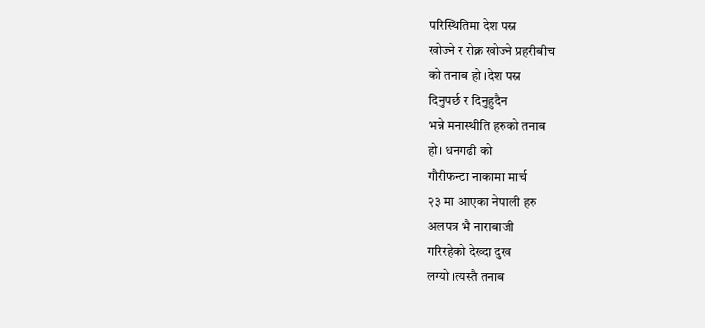परिस्थितिमा देश पस्न
खोज्ने र रोक्न खोज्ने प्रहरीबीच
को तनाब हो ।देश पस्न
दिनुपर्छ र दिनुहुदैन
भन्ने मनास्थीति हरुको तनाब
हो। धनगढी को
गौरीफन्टा नाकामा मार्च
२३ मा आएका नेपाली हरु
अलपत्र भै नाराबाजी
गरिरहेको देख्दा दुख
लग्यो ।त्यस्तै तनाब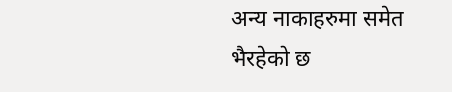अन्य नाकाहरुमा समेत
भैरहेको छ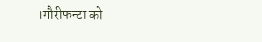।गौरीफन्टा को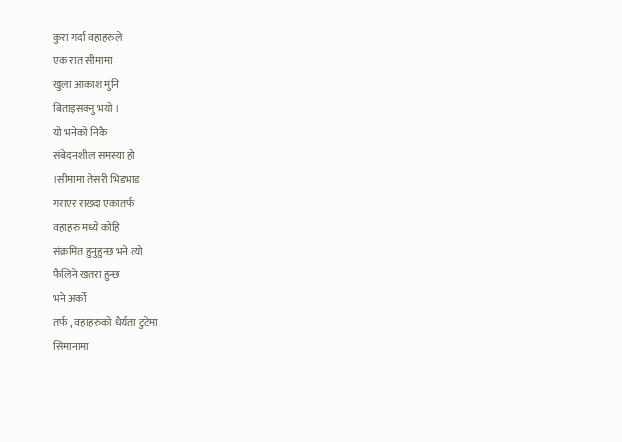कुरा गर्दा वहाहरुले
एक रात सीमामा
खुला आकाश मुनि
बिताइसक्नु भयो ।
यो भनेको निकै
संबेदनशील समस्या हो
।सीमामा तेसरी भिडभाड
गराएर राख्दा एकातर्फ
वहाहरु मध्ये कोहि
संक्रमित हुनुहुन्छ भने त्यो
फैलिने खतरा हुन्छ
भने अर्को
तर्फ , वहाहरुको धैर्यता टुटेमा
सिमानामा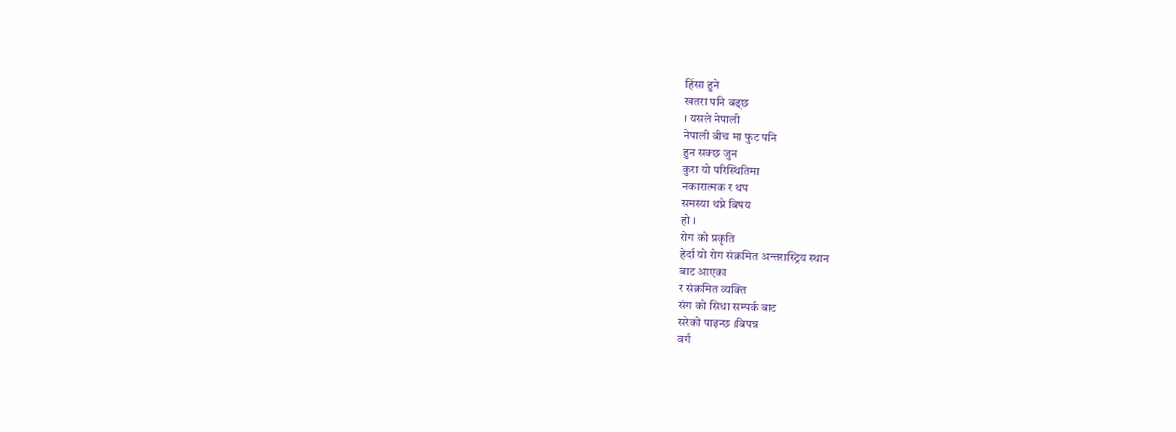हिंसा हुने
खतरा पनि बढ्छ
। यसले नेपाली
नेपाली बीच मा फुट पनि
हुन सक्छ जुन
कुरा यो परिस्थितिमा
नकारात्मक र थप
समस्या थप्ने बिषय
हो ।
रोग को प्रकृति
हेर्दा यो रोग संक्रमित अन्तरास्ट्रिय स्थान
बाट आएका
र संक्रमित व्यक्ति
संग को सिधा सम्पर्क बाट
सरेको पाइन्छ ।बिपन्न
वर्ग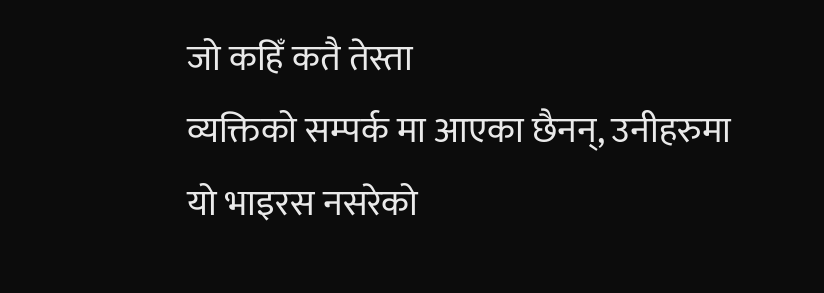जो कहिँ कतै तेस्ता
व्यक्तिको सम्पर्क मा आएका छैनन्, उनीहरुमा
यो भाइरस नसरेको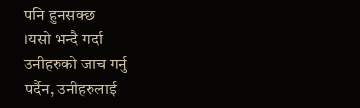पनि हुनसक्छ
।यसो भन्दै गर्दा
उनीहरुको जाच गर्नु
पर्दैन, उनीहरुलाई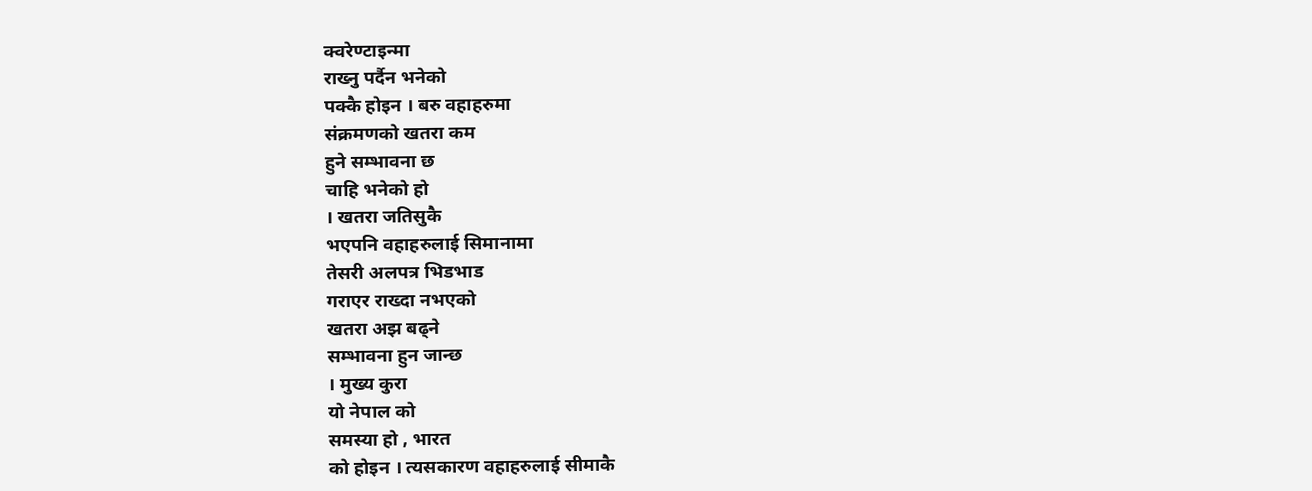क्वरेण्टाइन्मा
राख्नु पर्दैन भनेको
पक्कै होइन । बरु वहाहरुमा
संक्रमणको खतरा कम
हुने सम्भावना छ
चाहि भनेको हो
। खतरा जतिसुकै
भएपनि वहाहरुलाई सिमानामा
तेसरी अलपत्र भिडभाड
गराएर राख्दा नभएको
खतरा अझ बढ्ने
सम्भावना हुन जान्छ
। मुख्य कुरा
यो नेपाल को
समस्या हो , भारत
को होइन । त्यसकारण वहाहरुलाई सीमाकै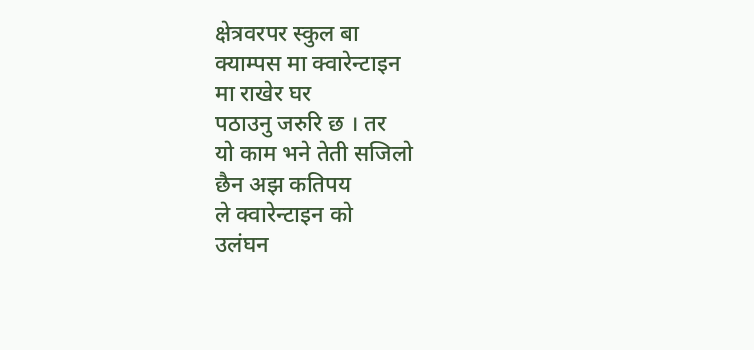क्षेत्रवरपर स्कुल बा
क्याम्पस मा क्वारेन्टाइन
मा राखेर घर
पठाउनु जरुरि छ । तर
यो काम भने तेती सजिलो
छैन अझ कतिपय
ले क्वारेन्टाइन को
उलंघन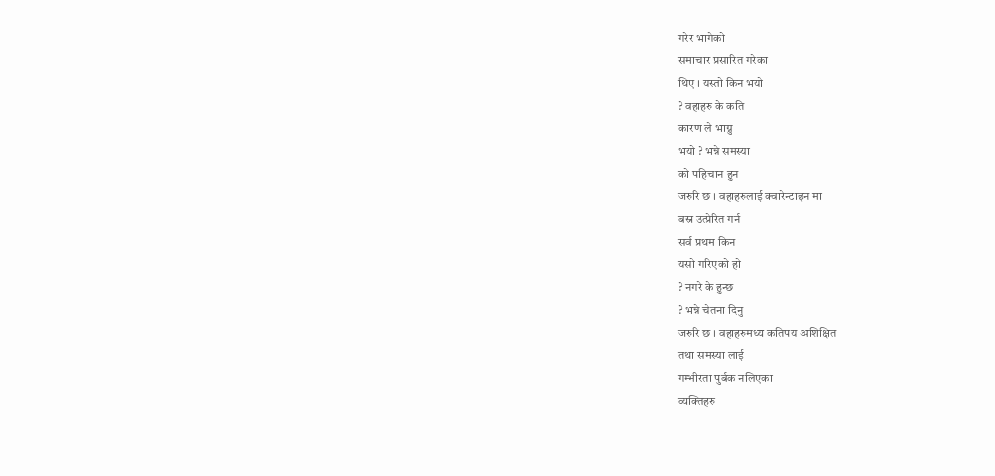गरेर भागेको
समाचार प्रसारित गरेका
थिए । यस्तो किन भयो
? वहाहरु के कति
कारण ले भाग्नु
भयो ? भन्ने समस्या
को पहिचान हुन
जरुरि छ । वहाहरुलाई क्वारेन्टाइन मा
बस्न उत्प्रेरित गर्न
सर्व प्रथम किन
यसो गरिएको हो
? नगरे के हुन्छ
? भन्ने चेतना दिनु
जरुरि छ । वहाहरुमध्य कतिपय अशिक्षित
तथा समस्या लाई
गम्भीरता पुर्बक नलिएका
व्यक्तिहरु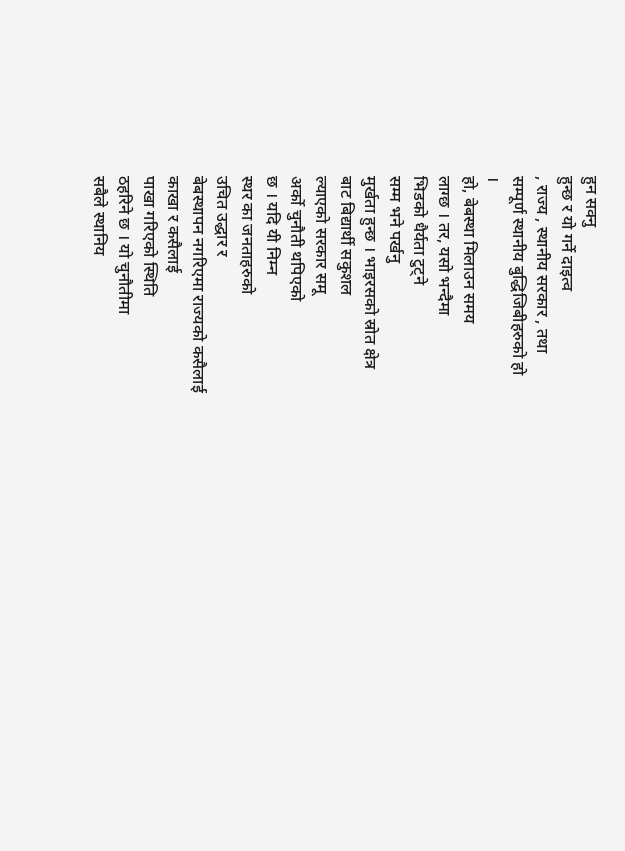हुन सक्नु
हुन्छ र यो गर्ने दाइत्व
, राज्य , स्थानीय सरकार , तथा
सम्पूर्ण स्थानीय बुद्धिजिबीहरुको हो
।
हो, बेबस्था मिलाउन समय
लाग्छ । तर, यसो भन्दैमा
भिडको धैर्यता टुट्ने
सम्म भने पर्खनु
मुर्खता हुन्छ । भाइरसको स्रोत क्षेत्र
बाट बिद्यार्थी सकुशल
ल्याएको सरकार समू
अर्को चुनौती थपिएको
छ । यदि यी निम्न
स्थर का जनताहरुको
उचित उद्धार र
बेबस्थापन नगरिएमा राज्यको कसैलाई
काखा र कसैलाई
पाखा गरिएको स्थिति
ठहरिने छ । यो चुनौतीमा
सबैले स्थानिय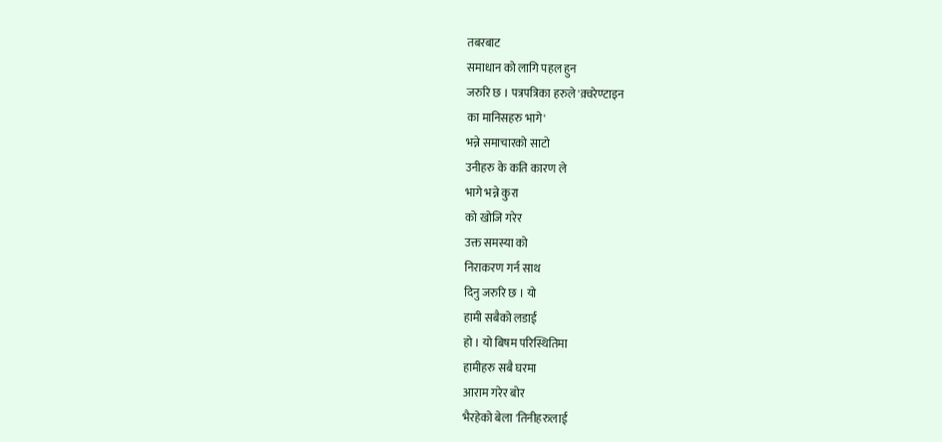तबरबाट
समाधान को लागि पहल हुन
जरुरि छ । पत्रपत्रिका हरुले 'क़्वरेण्टाइन
का मानिसहरु भागे'
भन्ने समाचारको साटो
उनीहरु के कति कारण ले
भागे भन्ने कुरा
को खोजि गरेर
उक्त समस्या को
निराकरण गर्न साथ
दिनु जरुरि छ । यो
हामी सबैको लडाई
हो । यो बिषम परिस्थितिमा
हामीहरु सबै घरमा
आराम गरेर बोर
भैरहेको बेला 'तिनीहरुलाई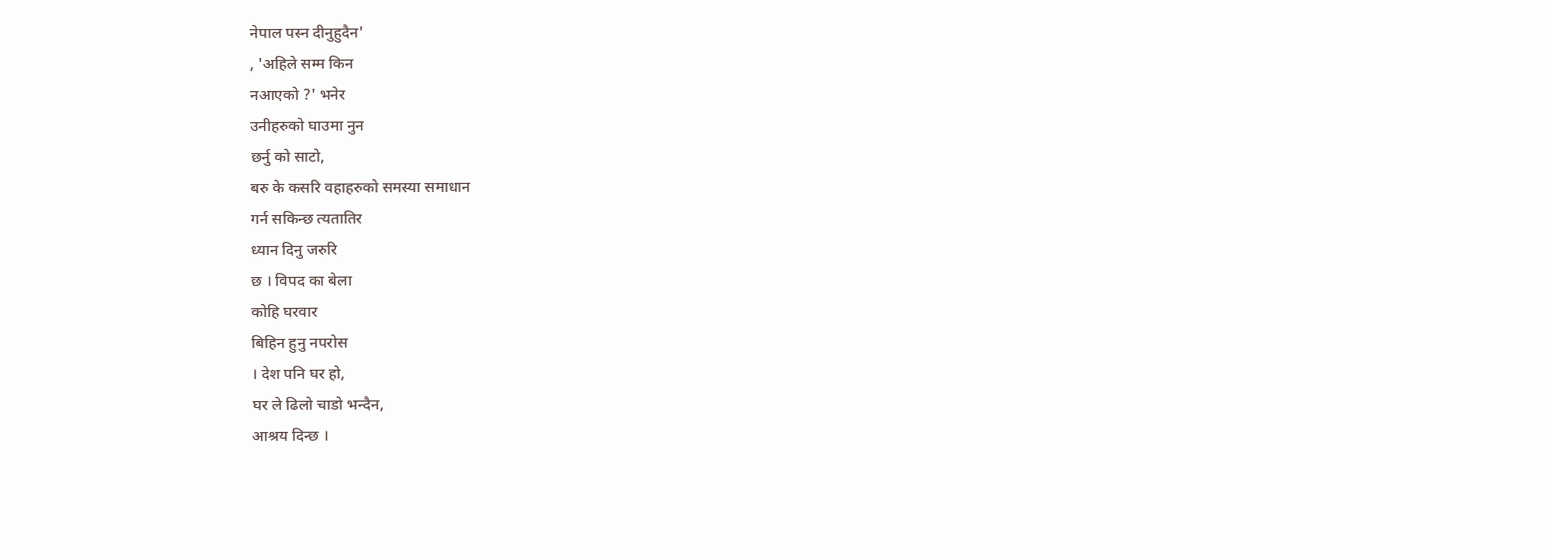नेपाल पस्न दीनुहुदैन'
, 'अहिले सम्म किन
नआएको ?' भनेर
उनीहरुको घाउमा नुन
छर्नु को साटो,
बरु के कसरि वहाहरुको समस्या समाधान
गर्न सकिन्छ त्यतातिर
ध्यान दिनु जरुरि
छ । विपद का बेला
कोहि घरवार
बिहिन हुनु नपरोस
। देश पनि घर हो,
घर ले ढिलो चाडो भन्दैन,
आश्रय दिन्छ ।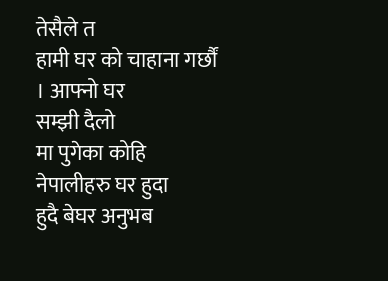तेसैले त
हामी घर को चाहाना गर्छौं
। आफ्नो घर
सम्झी दैलो
मा पुगेका कोहि
नेपालीहरु घर हुदा
हुदै बेघर अनुभब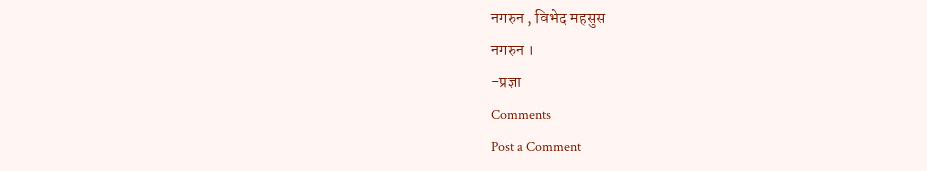नगरुन , विभेद महसुस
नगरुन ।
-प्रज्ञा
Comments
Post a Comment